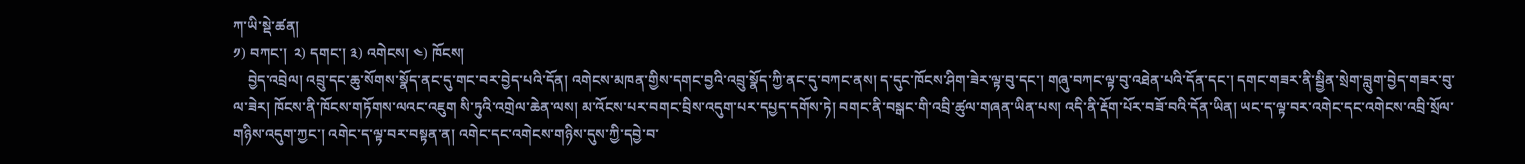ཀ་ཡི་སྡེ་ཚན།
༡) བཀང་།  ༢) དགང་། ༣) འགེངས། ༤) ཁོངས།
    བྱེད་འབྲེལ། འབྲུ་དང་ཆུ་སོགས་སྣོད་ནང་དུ་གང་བར་བྱེད་པའི་དོན། འགེངས་མཁན་གྱིས་དགང་བྱའི་འབྲུ་སྣོད་ཀྱི་ནང་དུ་བཀང་ནས། ད་དུང་ཁོངས་ཤིག་ཟེར་ལྟ་བུ་དང་། གཞུ་བཀང་ལྟ་བུ་འཐེན་པའི་དོན་དང་། དགང་གཟར་ནི་སྦྱིན་སྲེག་བླུག་བྱེད་གཟར་བུ་ལ་ཟེར། ཁོངས་ནི་ཁོངས་གཏོགས་ལའང་འཇུག སི་ཏུའི་འགྲེལ་ཆེན་ལས། མ་འོངས་པར་བགང་བྲིས་འདུག་པར་དཔྱད་དགོས་ཏེ། བགང་ནི་བསྒང་གི་འབྲི་ཚུལ་གཞན་ཡིན་པས། འདི་ནི་རྡོག་པོར་བཟོ་བའི་དོན་ཡིན། ཡང་ད་ལྟ་བར་འགེང་དང་འགེངས་འབྲི་སྲོལ་གཉིས་འདུག་ཀྱང་། འགེང་ད་ལྟ་བར་བསྟན་ན། འགེང་དང་འགེངས་གཉིས་དུས་ཀྱི་དབྱེ་བ་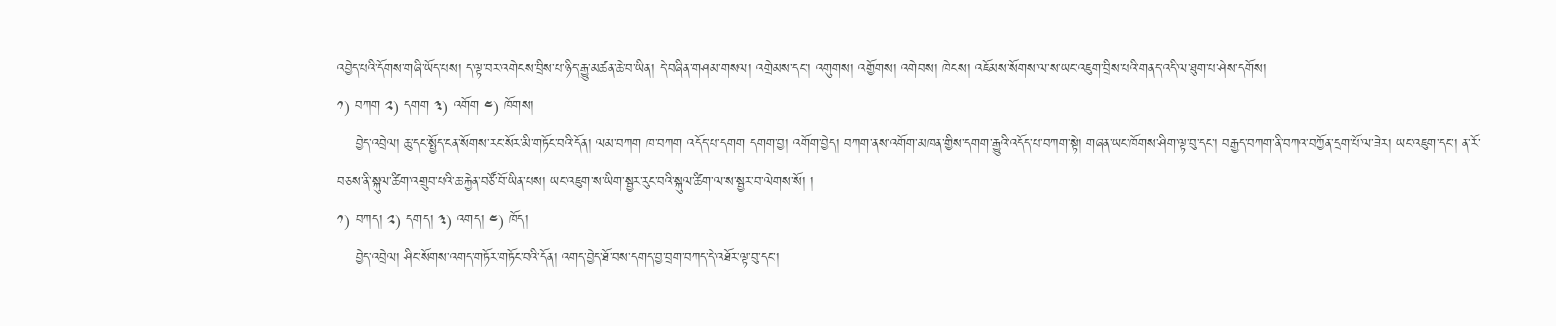འབྱེད་པའི་དོགས་གཞི་ཡོད་པས། ད་ལྟ་བར་འགེངས་བྲིས་པ་ཉིད་རྒྱུ་མཚན་ཆེ་བ་ཡིན། དེ་བཞིན་གཤམ་གསལ། འགྲེམས་དང་། འགུགས། འགྱོགས། འགེབས། ཁེངས། འཇོམས་སོགས་ལ་ས་ཡང་འཇུག་བྲིས་པའི་གནད་འདི་ལ་ཐུག་པ་ཤེས་དགོས།
༡) བཀག ༢) དགག ༣) འགོག ༤) ཁོགས།
    བྱེད་འབྲེལ། ཆུ་དང་སྤྱོད་ངན་སོགས་རང་སོར་མི་གཏོང་བའི་དོན། ལམ་བཀག ཁ་བཀག འདོད་པ་དགག དགག་བྱ། འགོག་བྱེད། བཀག་ནས་འགོག་མཁན་གྱིས་དགག་རྒྱུའི་འདོད་པ་བཀག་སྟེ། གཞན་ཡང་ཁོགས་ཤིག་ལྟ་བུ་དང་། བརྒྱད་བཀག་ནི་བཀའ་བཀྱོན་དྲག་པོ་ལ་ཟེར། ཡང་འཇུག་དང་། ན་རོ་བཅས་ནི་སྐུལ་ཚིག་འགྲུབ་པའི་ཆ་རྐྱེན་བཙོ་བོ་ཡིན་པས། ཡང་འཇུག་ས་ཡིག་སྦྱར་རུང་བའི་སྐུལ་ཚིག་ལ་ས་སྦྱར་བ་ལེགས་སོ། །
༡) བཀད། ༢) དགད། ༣) འགད། ༤) ཁོད།
    བྱེད་འབྲེལ། ཤིང་སོགས་འགད་གཏོར་གཏོང་བའི་དོན། འགད་བྱེད་ཐོ་བས་དགད་བྱ་བྲག་བཀད་དེ་འཐོར་ལྟ་བུ་དང་།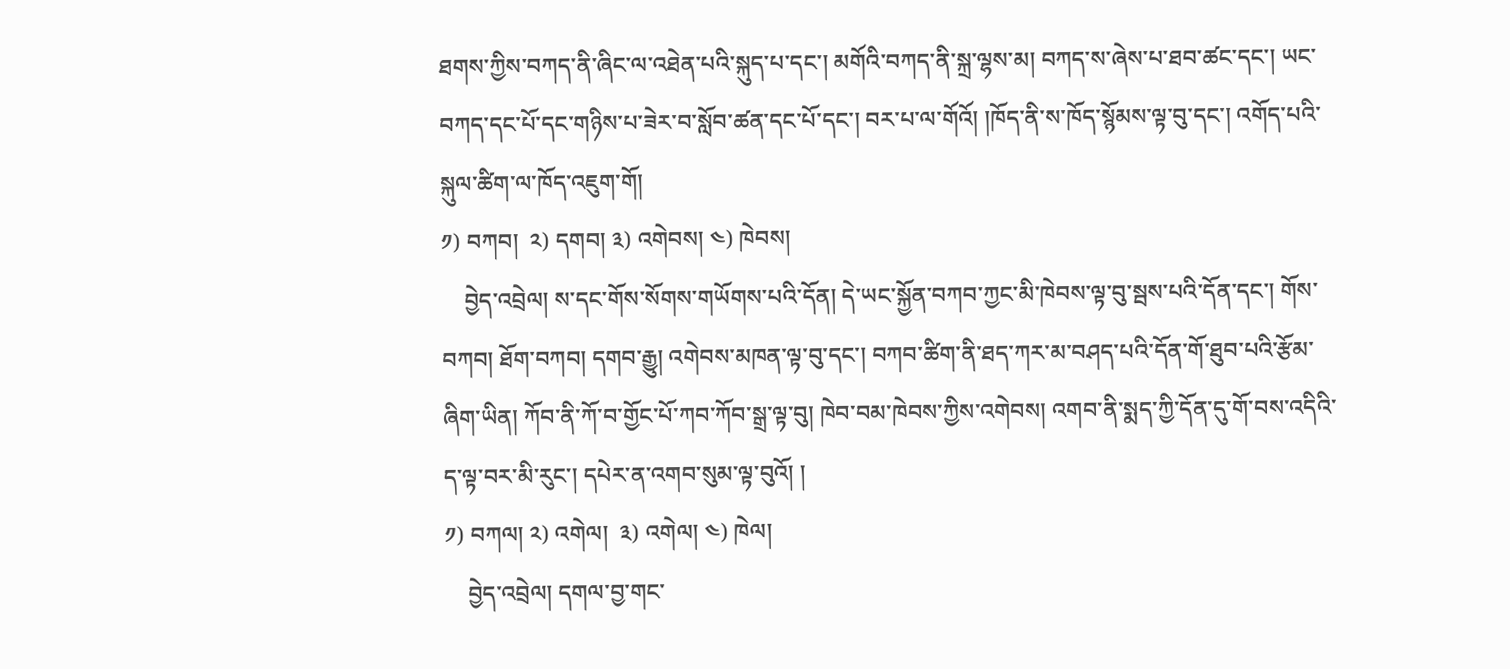ཐགས་ཀྱིས་བཀད་ནི་ཞིང་ལ་འཐེན་པའི་སྐུད་པ་དང་། མགོའི་བཀད་ནི་སྐྲ་ལྷས་མ། བཀད་ས་ཞེས་པ་ཐབ་ཚང་དང་། ཡང་བཀད་དང་པོ་དང་གཉིས་པ་ཟེར་བ་སློབ་ཚན་དང་པོ་དང་། བར་པ་ལ་གོའོ། །ཁོད་ནི་ས་ཁོད་སྙོམས་ལྟ་བུ་དང་། འགོད་པའི་སྐུལ་ཚིག་ལ་ཁོད་འཇུག་གོ།
༡) བཀབ།  ༢) དགབ། ༣) འགེབས། ༤) ཁེབས།
    བྱེད་འབྲེལ། ས་དང་གོས་སོགས་གཡོགས་པའི་དོན། དེ་ཡང་སྐྱོན་བཀབ་ཀྱང་མི་ཁེབས་ལྟ་བུ་སྦས་པའི་དོན་དང་། གོས་བཀབ། ཐོག་བཀབ། དགབ་རྒྱུ། འགེབས་མཁན་ལྟ་བུ་དང་། བཀབ་ཚིག་ནི་ཐད་ཀར་མ་བཤད་པའི་དོན་གོ་ཐུབ་པའི་རྩོམ་ཞིག་ཡིན། ཀོབ་ནི་ཀོ་བ་གྱོང་པོ་ཀབ་ཀོབ་སྒྲ་ལྟ་བུ། ཁེབ་བམ་ཁེབས་ཀྱིས་འགེབས། འགབ་ནི་སྨད་ཀྱི་དོན་དུ་གོ་བས་འདིའི་ད་ལྟ་བར་མི་རུང་། དཔེར་ན་འགབ་སུམ་ལྟ་བུའོ། །
༡) བཀལ། ༢) འགེལ།  ༣) འགེལ། ༤) ཁེལ།
    བྱེད་འབྲེལ། དགལ་བྱ་གང་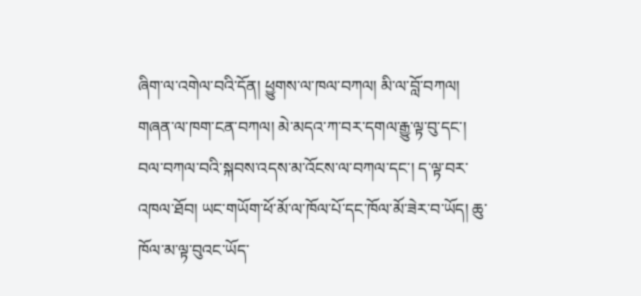ཞིག་ལ་འགེལ་བའི་དོན། ཕྱུགས་ལ་ཁལ་བཀལ། མི་ལ་བློ་བཀལ། གཞན་ལ་ཁག་ངན་བཀལ། མེ་མདའ་ཀ་བར་དགལ་རྒྱུ་ལྟ་བུ་དང་། བལ་བཀལ་བའི་སྐབས་འདས་མ་འོངས་ལ་བཀལ་དང་། ད་ལྟ་བར་འཁལ་ཐོབ། ཡང་གཡོག་ཕོ་མོ་ལ་ཁོལ་པོ་དང་ཁོལ་མོ་ཟེར་བ་ཡོད། ཆུ་ཁོལ་མ་ལྟ་བུའང་ཡོད་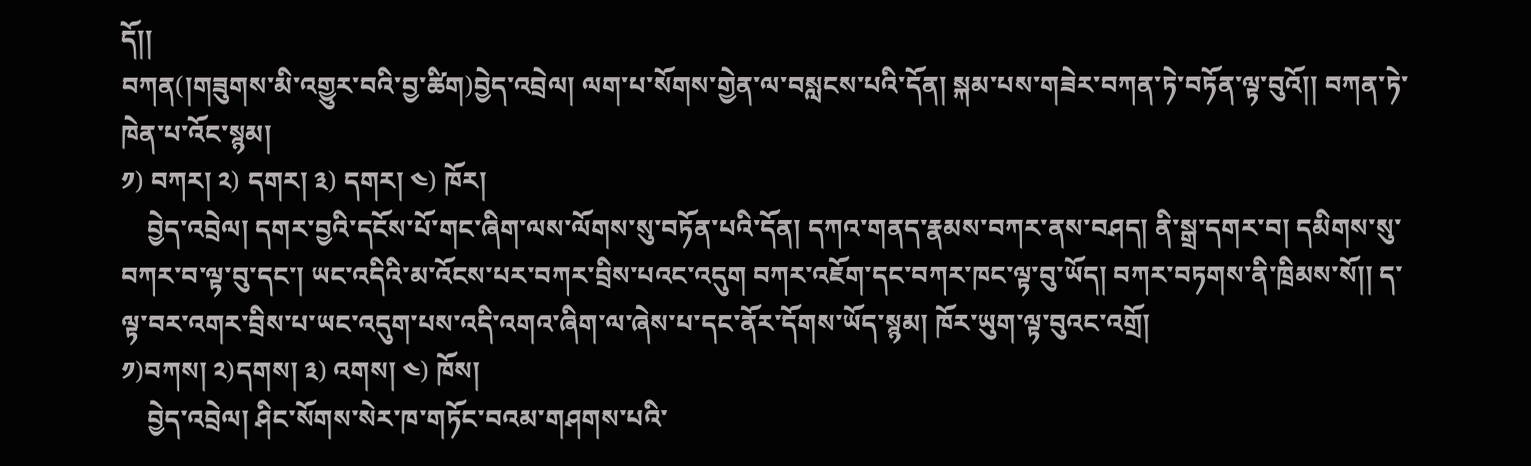དོ།།
བཀན(།གཟུགས་མི་འགྱུར་བའི་བྱ་ཚིག)བྱེད་འབྲེལ། ལག་པ་སོགས་གྱེན་ལ་བསླངས་པའི་དོན། སྐམ་པས་གཟེར་བཀན་ཏེ་བཏོན་ལྟ་བུའོ།། བཀན་ཏེ་ཁེན་པ་འོང་སྙམ།
༡) བཀར། ༢) དགར། ༣) དགར། ༤) ཁོར།
    བྱེད་འབྲེལ། དགར་བྱའི་དངོས་པོ་གང་ཞིག་ལས་ལོགས་སུ་བཏོན་པའི་དོན། དཀའ་གནད་རྣམས་བཀར་ནས་བཤད། ནི་སྒྲ་དགར་བ། དམིགས་སུ་བཀར་བ་ལྟ་བུ་དང་། ཡང་འདིའི་མ་འོངས་པར་བཀར་བྲིས་པའང་འདུག བཀར་འཇོག་དང་བཀར་ཁང་ལྟ་བུ་ཡོད། བཀར་བཏགས་ནི་ཁྲིམས་སོ།། ད་ལྟ་བར་འགར་བྲིས་པ་ཡང་འདུག་པས་འདི་འགའ་ཞིག་ལ་ཞེས་པ་དང་ནོར་དོགས་ཡོད་སྙམ། ཁོར་ཡུག་ལྟ་བུའང་འགྲོ།
༡)བཀས། ༢)དགས། ༣) འགས། ༤) ཁོས།
    བྱེད་འབྲེལ། ཤིང་སོགས་སེར་ཁ་གཏོང་བའམ་གཤགས་པའི་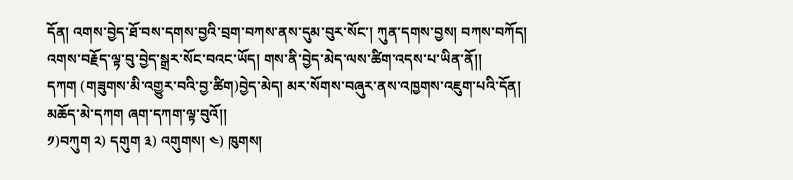དོན། འགས་བྱེད་ཐོ་བས་དགས་བྱའི་བྲག་བཀས་ནས་དུམ་བུར་སོང་། ཀུན་དགས་བྱས། བཀས་བཀོད། འགས་བརྗོད་ལྟ་བུ་བྱེད་སྒྲར་སོང་བའང་ཡོད། གས་ནི་བྱེད་མེད་ལས་ཚིག་འདས་པ་ཡིན་ནོ།།
དཀག (གཟུགས་མི་འགྱུར་བའི་བྱ་ཚིག)བྱེད་མེད། མར་སོགས་བཞུར་ནས་འཁྱགས་འཇུག་པའི་དོན། མཆོད་མེ་དཀག ཞག་དཀག་ལྟ་བུའོ།།
༡)བཀུག ༢) དགུག ༣) འགུགས། ༤) ཁུགས།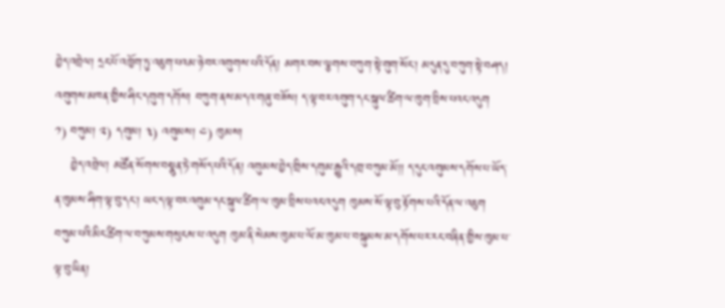བྱེད་འབྲེལ། དྲང་པོ་འཁྱོག་ཏུ་འཇུག་པའམ་ཉེ་བར་འགུགས་པའི་དོན། མགར་བས་ལྕགས་བཀུག་སྟེ་གུག་སོང་། མདུན་དུ་བཀུག་སྟེ་བཤད། འགུགས་མཁན་གྱིས་ཤིང་དགུག་དགོས། བཀུག་ནས་མདའ་གཞུ་བཟོས། ད་ལྟ་བར་འགུག་དང་སྐུལ་ཚིག་ལ་ཁུག་བྲིས་པའང་འདུག
༡) བཀུམ། ༢) དགུམ། ༣) འགུམས། ༤) ཁུམས།
    བྱེད་འབྲེལ། མཚོན་སོགས་བསྣུན་ཏེ་གསོད་པའི་དོན། འགུམས་བྱེད་གྲིས་དགུམ་རྒྱུའི་དགྲ་བཀུམ་མོ།། ད་དུང་འགུམས་དགོས་པ་ཡོད་ན་ཁུམས་ཤིག་ལྟ་བུ་དང་། ཡང་ད་ལྟ་བར་འགུམ་དང་སྐུལ་ཚིག་ལ་ཁུམ་བྲིས་པའང་འདུག ཁུམས་སོ་ལྟ་བུ་རྟོགས་པའི་དོན་ལ་འཇུག བཀུམ་པའི་མིང་ཚིག་ལ་བཀུམས་གསུངས་པ་འདུག ཁུམ་ནི་སེམས་ཁུམ་པ་ལོ་མ་ཁུམ་པ་བསྐུམས་མ་དགོས་པར་རང་བཞིན་གྱིས་ཁུམ་པ་ལྟ་བུ་ཡིན།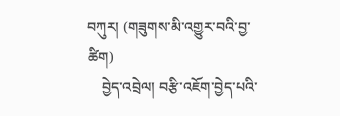བཀུར། (གཟུགས་མི་འགྱུར་བའི་བྱ་ཚིག)
    བྱེད་འབྲེལ། བརྩི་འཇོག་བྱེད་པའི་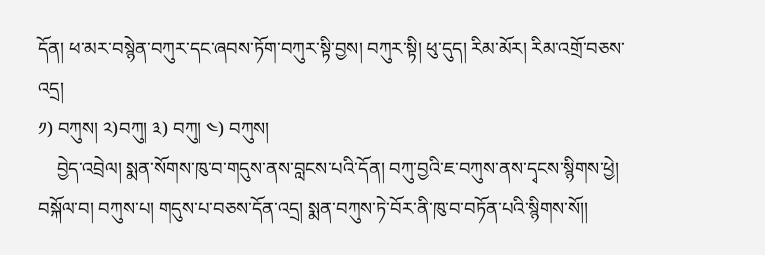དོན། ཕ་མར་བསྙེན་བཀུར་དང་ཞབས་ཏོག་བཀུར་སྟི་བྱས། བཀུར་སྟི། ཕུ་དུད། རིམ་མོར། རིམ་འགྲོ་བཅས་འདྲ།
༡) བཀུས། ༢)བཀུ། ༣) བཀུ། ༤) བཀུས།
    བྱེད་འབྲེལ། སྨན་སོགས་ཁུ་བ་གདུས་ནས་བླངས་པའི་དོན། བཀུ་བྱའི་ཇ་བཀུས་ནས་དྭངས་སྙིགས་ཕྱེ། བསྐོལ་བ། བཀུས་པ། གདུས་པ་བཅས་དོན་འདྲ། སྨན་བཀུས་ཏེ་བོར་ནི་ཁུ་བ་བཏོན་པའི་སྙིགས་སོ།།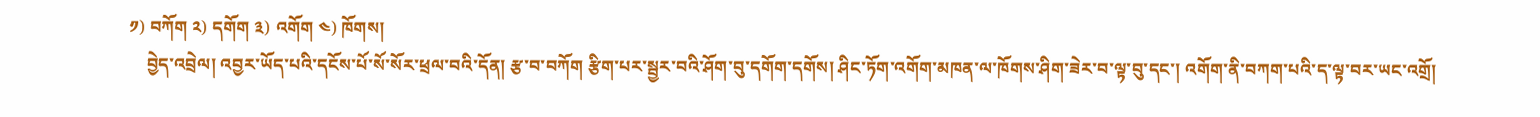༡) བཀོག ༢) དགོག ༣) འགོག ༤) ཁོགས།
    བྱེད་འབྲེལ། འབྱར་ཡོད་པའི་དངོས་པོ་སོ་སོར་ཕྲལ་བའི་དོན། རྩ་བ་བཀོག རྩིག་པར་སྦྱར་བའི་ཤོག་བུ་དགོག་དགོས། ཤིང་ཏོག་འགོག་མཁན་ལ་ཁོགས་ཤིག་ཟེར་བ་ལྟ་བུ་དང་། འགོག་ནི་བཀག་པའི་ད་ལྟ་བར་ཡང་འགྲོ།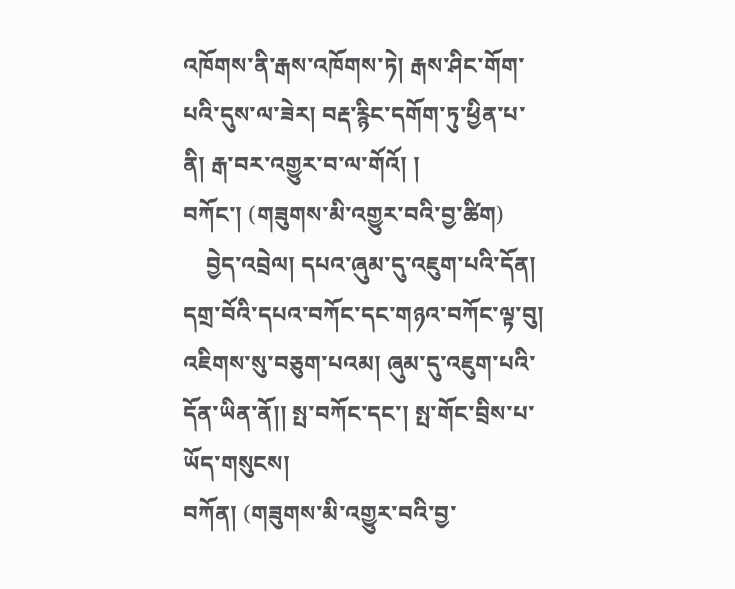འཁོགས་ནི་རྒས་འཁོགས་ཏེ། རྒས་ཤིང་གོག་པའི་དུས་ལ་ཟེར། བརྡ་རྙིང་དགོག་ཏུ་ཕྱིན་པ་ནི། རྒ་བར་འགྱུར་བ་ལ་གོའོ། །
བཀོང་། (གཟུགས་མི་འགྱུར་བའི་བྱ་ཚིག)
    བྱེད་འབྲེལ། དཔའ་ཞུམ་དུ་འཇུག་པའི་དོན། དགྲ་བོའི་དཔའ་བཀོང་དང་གཉའ་བཀོང་ལྟ་བུ། འཇིགས་སུ་བཅུག་པའམ། ཞུམ་དུ་འཇུག་པའི་དོན་ཡིན་ནོ།། སྤ་བཀོང་དང་། སྤ་གོང་བྲིས་པ་ཡོད་གསུངས།
བཀོན། (གཟུགས་མི་འགྱུར་བའི་བྱ་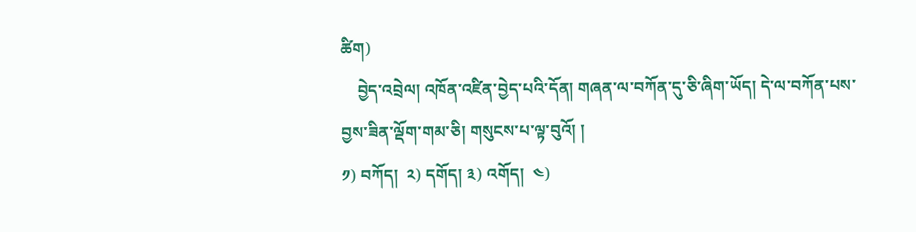ཚིག)
    བྱེད་འབྲེལ། འཁོན་འཛིན་བྱེད་པའི་དོན། གཞན་ལ་བཀོན་དུ་ཅི་ཞིག་ཡོད། དེ་ལ་བཀོན་པས་བྱས་ཟིན་ལྡོག་གམ་ཅི། གསུངས་པ་ལྟ་བུའོ། །
༡) བཀོད།  ༢) དགོད། ༣) འགོད།  ༤)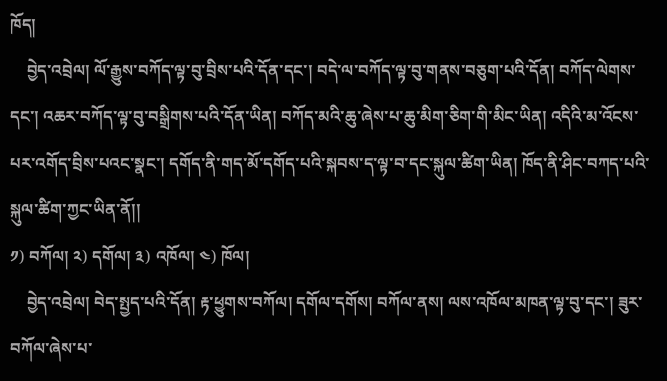ཁོད།
    བྱེད་འབྲེལ། ལོ་རྒྱུས་བཀོད་ལྟ་བུ་བྲིས་པའི་དོན་དང་། བདེ་ལ་བཀོད་ལྟ་བུ་གནས་བཅུག་པའི་དོན། བཀོད་ལེགས་དང་། འཆར་བཀོད་ལྟ་བུ་བསྒྲིགས་པའི་དོན་ཡིན། བཀོད་མའི་ཆུ་ཞེས་པ་ཆུ་མིག་ཅིག་གི་མིང་ཡིན། འདིའི་མ་འོངས་པར་འགོད་བྲིས་པའང་སྣང་། དགོད་ནི་གད་མོ་དགོད་པའི་སྐབས་ད་ལྟ་བ་དང་སྐུལ་ཚིག་ཡིན། ཁོད་ནི་ཤིང་བཀད་པའི་སྐུལ་ཚིག་ཀྱང་ཡིན་ནོ།།
༡) བཀོལ། ༢) དགོལ། ༣) འཁོལ། ༤) ཁོལ།
    བྱེད་འབྲེལ། བེད་སྤྱད་པའི་དོན། རྟ་ཕྱུགས་བཀོལ། དགོལ་དགོས། བཀོལ་ནས། ལས་འཁོལ་མཁན་ལྟ་བུ་དང་། ཟུར་བཀོལ་ཞེས་པ་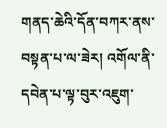གནད་ཆེའི་དོན་བཀར་ནས་བསྟན་པ་ལ་ཟེར། འགོལ་ནི་དབེན་པ་ལྟ་བུར་འཇུག་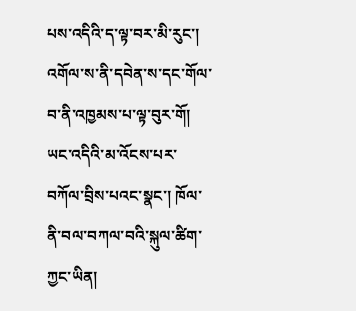པས་འདིའི་ད་ལྟ་བར་མི་རུང་། འགོལ་ས་ནི་དབེན་ས་དང་གོལ་བ་ནི་འཁྱམས་པ་ལྟ་བུར་གོ། ཡང་འདིའི་མ་འོངས་པར་བཀོལ་བྲིས་པའང་སྣང་། ཁོལ་ནི་བལ་བཀལ་བའི་སྐུལ་ཚིག་ཀྱང་ཡིན།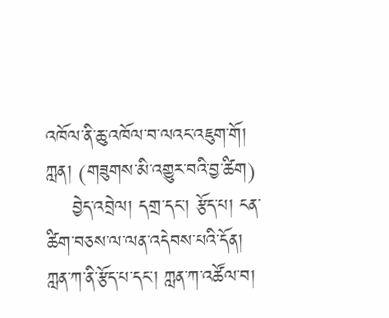འཁོལ་ནི་ཆུ་འཁོལ་བ་ལའང་འཇུག་གོ།
ཀླན། (གཟུགས་མི་འགྱུར་བའི་བྱ་ཚིག)
    བྱེད་འབྲེལ། དགྲ་དང་། རྩོད་པ། ངན་ཚིག་བཅས་ལ་ལན་འདེབས་པའི་དོན། ཀླན་ཀ་ནི་རྩོད་པ་དང་། ཀླན་ཀ་འཚོལ་བ།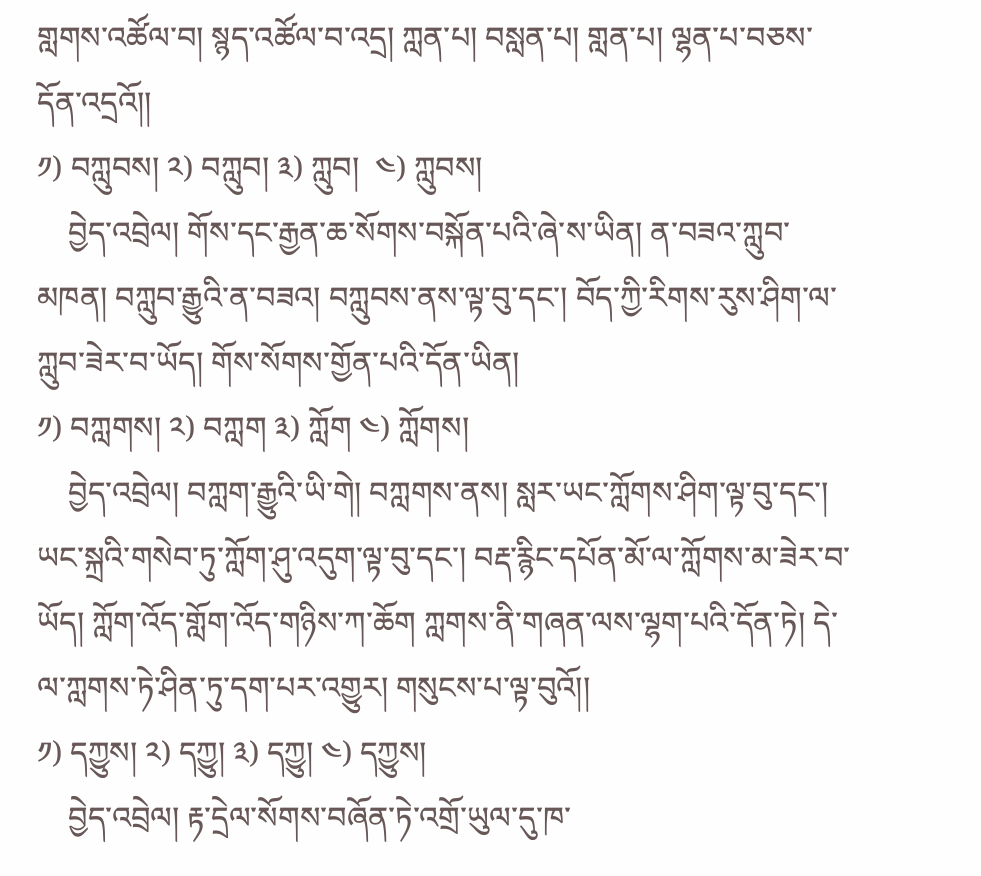གླགས་འཚོལ་བ། སྙད་འཚོལ་བ་འདྲ། ཀླན་པ། བསླན་པ། གླན་པ། ལྷན་པ་བཅས་དོན་འདྲའོ།།
༡) བཀླུབས། ༢) བཀླུབ། ༣) ཀླུབ།  ༤) ཀླུབས།
    བྱེད་འབྲེལ། གོས་དང་རྒྱན་ཆ་སོགས་བསྐོན་པའི་ཞེ་ས་ཡིན། ན་བཟའ་ཀླུབ་མཁན། བཀླུབ་རྒྱུའི་ན་བཟའ། བཀླུབས་ནས་ལྟ་བུ་དང་། བོད་ཀྱི་རིགས་རུས་ཤིག་ལ་ཀླུབ་ཟེར་བ་ཡོད། གོས་སོགས་གྱོན་པའི་དོན་ཡིན།
༡) བཀླགས། ༢) བཀླག ༣) ཀློག ༤) ཀློགས།
    བྱེད་འབྲེལ། བཀླག་རྒྱུའི་ཡི་གེ། བཀླགས་ནས། སླར་ཡང་ཀློགས་ཤིག་ལྟ་བུ་དང་། ཡང་སྐྲའི་གསེབ་ཏུ་ཀློག་ཤུ་འདུག་ལྟ་བུ་དང་། བརྡ་རྙིང་དཔོན་མོ་ལ་ཀློགས་མ་ཟེར་བ་ཡོད། ཀློག་འོད་གློག་འོད་གཉིས་ཀ་ཆོག ཀླགས་ནི་གཞན་ལས་ལྷག་པའི་དོན་ཏེ། དེ་ལ་ཀླགས་ཏེ་ཤིན་ཏུ་དག་པར་འགྱུར། གསུངས་པ་ལྟ་བུའོ།།
༡) དཀྱུས། ༢) དཀྱུ། ༣) དཀྱུ། ༤) དཀྱུས།
    བྱེད་འབྲེལ། རྟ་དྲེལ་སོགས་བཞོན་ཏེ་འགྲོ་ཡུལ་དུ་ཁ་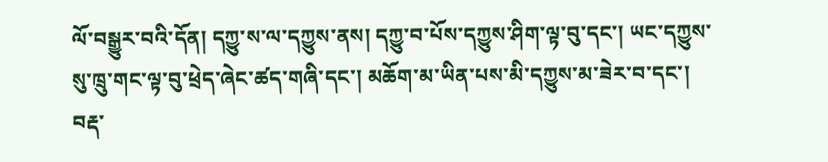ལོ་བསྒྱུར་བའི་དོན། དཀྱུ་ས་ལ་དཀྱུས་ནས། དཀྱུ་བ་པོས་དཀྱུས་ཤིག་ལྟ་བུ་དང་། ཡང་དཀྱུས་སུ་ཁྲུ་གང་ལྟ་བུ་ཕྲེད་ཞེང་ཚད་གཞི་དང་། མཆོག་མ་ཡིན་པས་མི་དཀྱུས་མ་ཟེར་བ་དང་། བརྡ་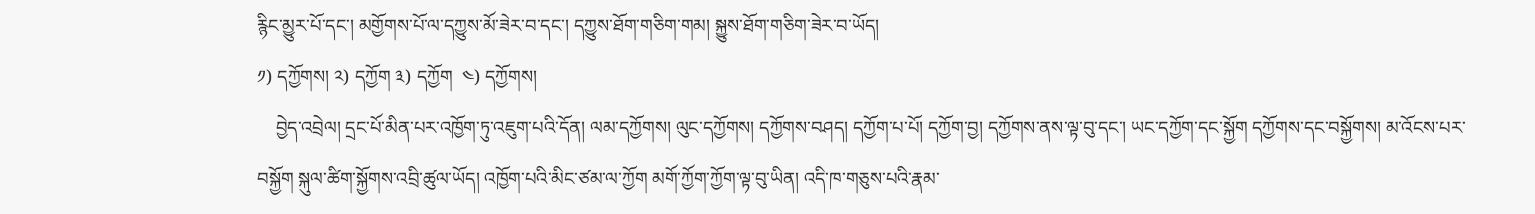རྙིང་མྱུར་པོ་དང་། མགྱོགས་པོ་ལ་དཀྱུས་མོ་ཟེར་བ་དང་། དཀྱུས་ཐོག་གཅིག་གམ། སྐྱུས་ཐོག་གཅིག་ཟེར་བ་ཡོད།
༡) དཀྱོགས། ༢) དཀྱོག ༣) དཀྱོག  ༤) དཀྱོགས།
    བྱེད་འབྲེལ། དྲང་པོ་མིན་པར་འཁྱོག་ཏུ་འཇུག་པའི་དོན། ལམ་དཀྱོགས། ལུང་དཀྱོགས། དཀྱོགས་བཤད། དཀྱོག་པ་པོ། དཀྱོག་བྱ། དཀྱོགས་ནས་ལྟ་བུ་དང་། ཡང་དཀྱོག་དང་སྐྱོག དཀྱོགས་དང་བསྐྱོགས། མ་འོངས་པར་བསྐྱོག སྐུལ་ཚིག་སྐྱོགས་འབྲི་ཚུལ་ཡོད། འཁྱོག་པའི་མིང་ཙམ་ལ་ཀྱོག མགོ་ཀྱོག་ཀྱོག་ལྟ་བུ་ཡིན། འདི་ཁ་གཅུས་པའི་རྣམ་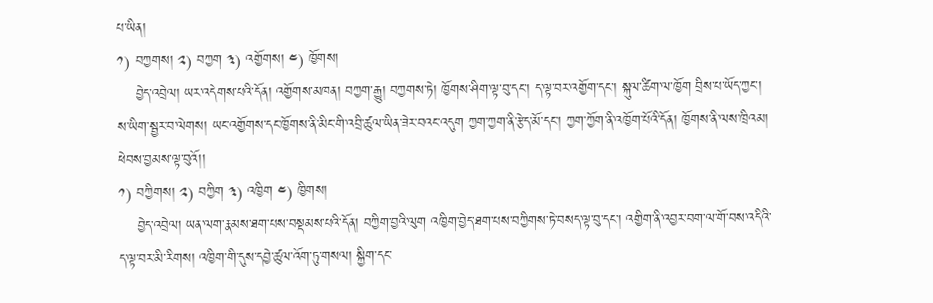པ་ཡིན།
༡) བཀྱགས། ༢) བཀྱག ༣) འགྱོགས། ༤) ཁྱོགས།
    བྱེད་འབྲེལ། ཡར་འདེགས་པའི་དོན། འགྱོགས་མཁན། བཀྱག་རྒྱུ། བཀྱགས་ཏེ། ཁྱོགས་ཤིག་ལྟ་བུ་དང་། ད་ལྟ་བར་འགྱོག་དང་། སྐུལ་ཚིག་ལ་ཁྱོག བྲིས་པ་ཡོད་ཀྱང་། ས་ཡིག་སྦྱར་བ་ལེགས། ཡང་འགྱོགས་དང་ཁྱོགས་ནི་མིང་གི་འབྲི་ཚུལ་ཡིན་ཟེར་བའང་འདུག ཀྱག་ཀྱག་ནི་རྩེད་མོ་དང་། ཀྱག་ཀྱོག་ནི་འཁྱོག་པོའི་དོན། ཁྱོགས་ནི་ལས་ཁྲིའམ། ཕེབས་བྱམས་ལྟ་བུའོ།།
༡) བཀྱིགས། ༢) བཀྱིག ༣) འཁྱིག ༤) ཁྱིགས།
    བྱེད་འབྲེལ། ཡན་ལག་རྣམས་ཐག་པས་བསྡམས་པའི་དོན། བཀྱིག་བྱའི་ལུག འཁྱིག་བྱེད་ཐག་པས་བཀྱིགས་ཏེ་བསད་ལྟ་བུ་དང་། འགྱིག་ནི་འབྱར་བག་ལ་གོ་བས་འདིའི་ད་ལྟ་བར་མི་རིགས། འཁྱིག་གི་དུས་དབྱེ་ཚུལ་འོག་ཏུ་གསལ། སྐྱིག་དང་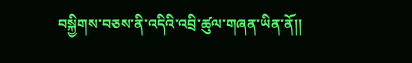བསྐྱིགས་བཅས་ནི་འདིའི་འབྲི་ཚུལ་གཞན་ཡིན་ནོ།།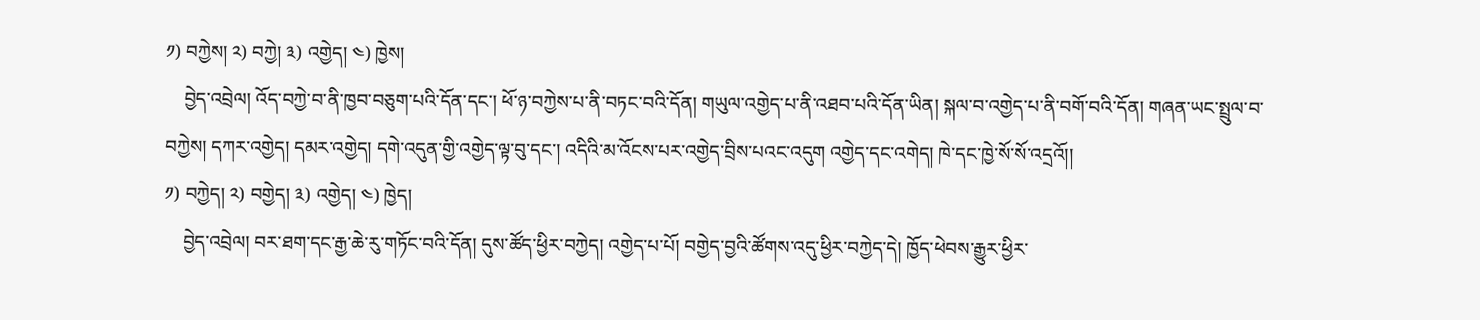༡) བཀྱེས། ༢) བཀྱེ། ༣) འགྱེད། ༤) ཁྱེས།
    བྱེད་འབྲེལ། འོད་བཀྱེ་བ་ནི་ཁྱབ་བཅུག་པའི་དོན་དང་། ཕོ་ཉ་བཀྱེས་པ་ནི་བཏང་བའི་དོན། གཡུལ་འགྱེད་པ་ནི་འཐབ་པའི་དོན་ཡིན། སྐལ་བ་འགྱེད་པ་ནི་བགོ་བའི་དོན། གཞན་ཡང་སྤྲུལ་བ་བཀྱེས། དཀར་འགྱེད། དམར་འགྱེད། དགེ་འདུན་གྱི་འགྱེད་ལྟ་བུ་དང་། འདིའི་མ་འོངས་པར་འགྱེད་བྲིས་པའང་འདུག འགྱེད་དང་འགེད། ཁེ་དང་ཁྱེ་སོ་སོ་འདྲའོ།།
༡) བཀྱེད། ༢) བགྱེད། ༣) འགྱེད། ༤) ཁྱེད།
    བྱེད་འབྲེལ། བར་ཐག་དང་རྒྱ་ཆེ་རུ་གཏོང་བའི་དོན། དུས་ཚོད་ཕྱིར་བཀྱེད། འགྱེད་པ་པོ། བགྱེད་བྱའི་ཚོགས་འདུ་ཕྱིར་བཀྱེད་དེ། ཁྱོད་ཕེབས་རྒྱུར་ཕྱིར་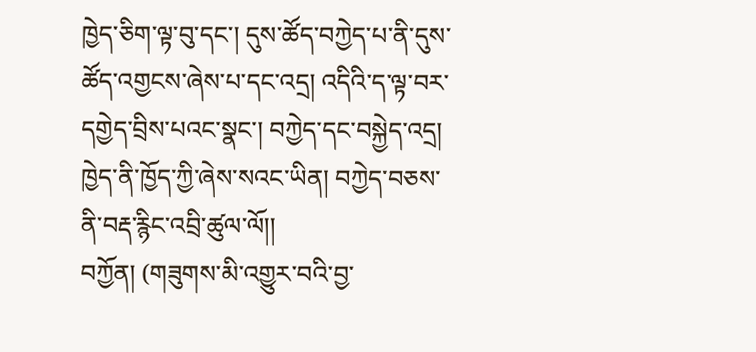ཁྱེད་ཅིག་ལྟ་བུ་དང་། དུས་ཚོད་བཀྱེད་པ་ནི་དུས་ཚོད་འགྱངས་ཞེས་པ་དང་འདྲ། འདིའི་ད་ལྟ་བར་དགྱེད་བྲིས་པའང་སྣང་། བཀྱེད་དང་བསྐྱེད་འདྲ། ཁྱེད་ནི་ཁྱོད་ཀྱི་ཞེས་སའང་ཡིན། བཀྱེད་བཅས་ནི་བརྡ་རྙིང་འབྲི་ཚུལ་ལོ།།
བཀྱོན། (གཟུགས་མི་འགྱུར་བའི་བྱ་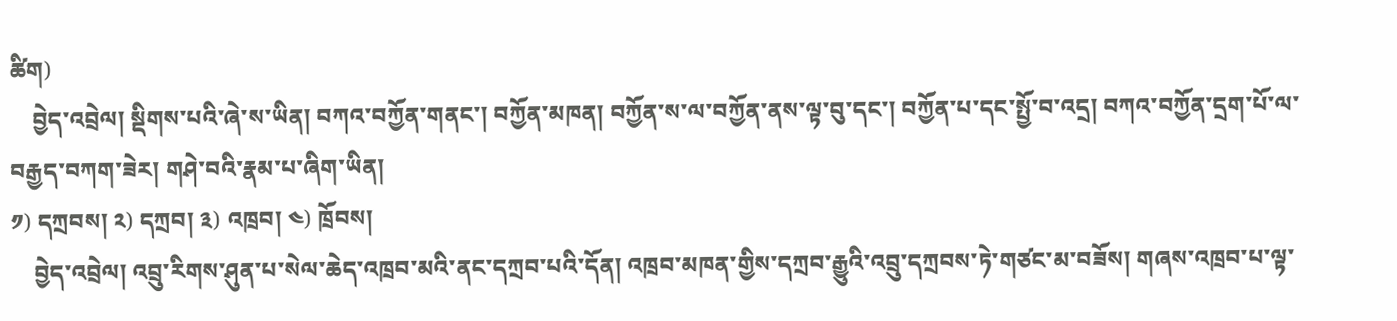ཚིག)
    བྱེད་འབྲེལ། སྡིགས་པའི་ཞེ་ས་ཡིན། བཀའ་བཀྱོན་གནང་། བཀྱོན་མཁན། བཀྱོན་ས་ལ་བཀྱོན་ནས་ལྟ་བུ་དང་། བཀྱོན་པ་དང་སྤྱོ་བ་འདྲ། བཀའ་བཀྱོན་དྲག་པོ་ལ་བརྒྱད་བཀག་ཟེར། གཤེ་བའི་རྣམ་པ་ཞིག་ཡིན།
༡) དཀྲབས། ༢) དཀྲབ། ༣) འཁྲབ། ༤) ཁྲོབས།
    བྱེད་འབྲེལ། འབྲུ་རིགས་ཤུན་པ་སེལ་ཆེད་འཁྲབ་མའི་ནང་དཀྲབ་པའི་དོན། འཁྲབ་མཁན་གྱིས་དཀྲབ་རྒྱུའི་འབྲུ་དཀྲབས་ཏེ་གཙང་མ་བཟོས། གཞས་འཁྲབ་པ་ལྟ་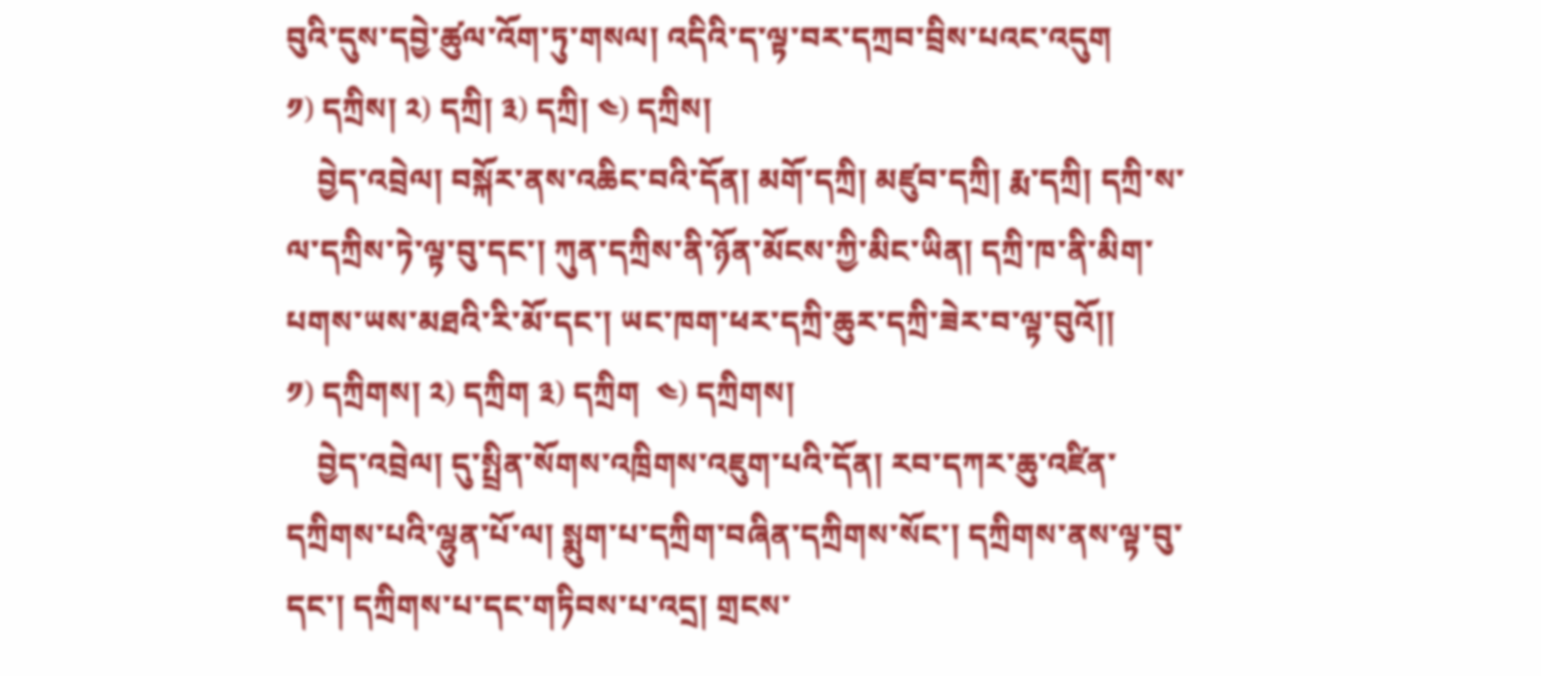བུའི་དུས་དབྱེ་ཚུལ་འོག་ཏུ་གསལ། འདིའི་ད་ལྟ་བར་དཀྲབ་བྲིས་པའང་འདུག
༡) དཀྲིས། ༢) དཀྲི། ༣) དཀྲི། ༤) དཀྲིས།
    བྱེད་འབྲེལ། བསྐོར་ནས་འཆིང་བའི་དོན། མགོ་དཀྲི། མཛུབ་དཀྲི། རྨ་དཀྲི། དཀྲི་ས་ལ་དཀྲིས་ཏེ་ལྟ་བུ་དང་། ཀུན་དཀྲིས་ནི་ཉོན་མོངས་ཀྱི་མིང་ཡིན། དཀྲི་ཁ་ནི་མིག་པགས་ཡས་མཐའི་རི་མོ་དང་། ཡང་ཁག་ཕར་དཀྲི་ཆུར་དཀྲི་ཟེར་བ་ལྟ་བུའོ།།
༡) དཀྲིགས། ༢) དཀྲིག ༣) དཀྲིག  ༤) དཀྲིགས།
    བྱེད་འབྲེལ། དུ་སྤྲིན་སོགས་འཁྲིགས་འཇུག་པའི་དོན། རབ་དཀར་ཆུ་འཛིན་དཀྲིགས་པའི་ལྷུན་པོ་ལ། སྨུག་པ་དཀྲིག་བཞིན་དཀྲིགས་སོང་། དཀྲིགས་ནས་ལྟ་བུ་དང་། དཀྲིགས་པ་དང་གཏིབས་པ་འདྲ། གྲངས་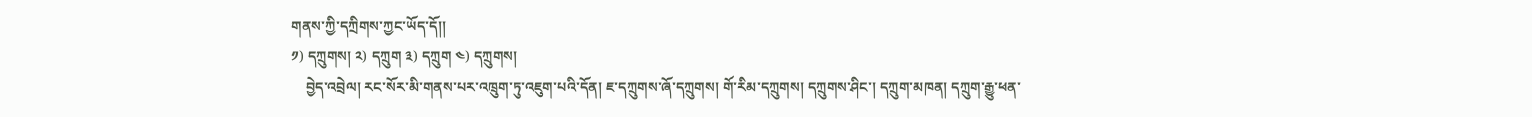གནས་ཀྱི་དཀྲིགས་ཀྱང་ཡོད་དོ།།
༡) དཀྲུགས། ༢) དཀྲུག ༣) དཀྲུག ༤) དཀྲུགས།
    བྱེད་འབྲེལ། རང་སོར་མི་གནས་པར་འཁྲུག་ཏུ་འཇུག་པའི་དོན། ཇ་དཀྲུགས་ཞོ་དཀྲུགས། གོ་རིམ་དཀྲུགས། དཀྲུགས་ཤིང་། དཀྲུག་མཁན། དཀྲུག་རྒྱུ་ཕན་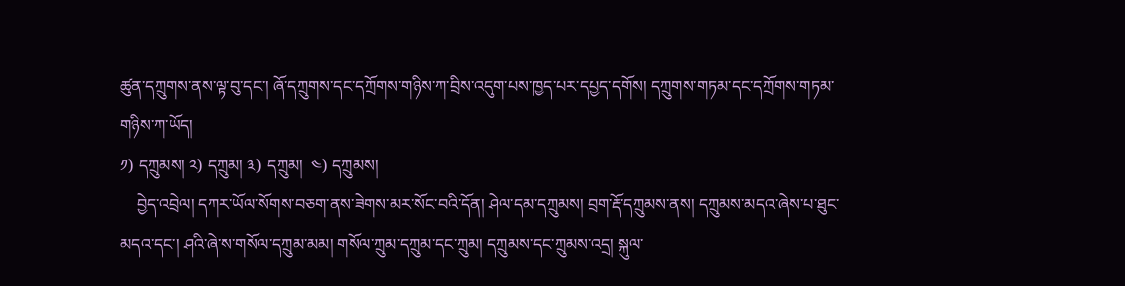ཚུན་དཀྲུགས་ནས་ལྟ་བུ་དང་། ཞོ་དཀྲུགས་དང་དཀྲོགས་གཉིས་ཀ་བྲིས་འདུག་པས་ཁྱད་པར་དཔྱད་དགོས། དཀྲུགས་གཏམ་དང་དཀྲོགས་གཏམ་གཉིས་ཀ་ཡོད།
༡) དཀྲུམས། ༢) དཀྲུམ། ༣) དཀྲུམ།  ༤) དཀྲུམས།
    བྱེད་འབྲེལ། དཀར་ཡོལ་སོགས་བཅག་ནས་ཟེགས་མར་སོང་བའི་དོན། ཤེལ་དམ་དཀྲུམས། བྲག་རྡོ་དཀྲུམས་ནས། དཀྲུམས་མདའ་ཞེས་པ་ཐུང་མདའ་དང་། ཤའི་ཞེ་ས་གསོལ་དཀྲུམ་མམ། གསོལ་ཀྲུམ་དཀྲུམ་དང་ཀྲུམ། དཀྲུམས་དང་ཀྲུམས་འདྲ། སྐུལ་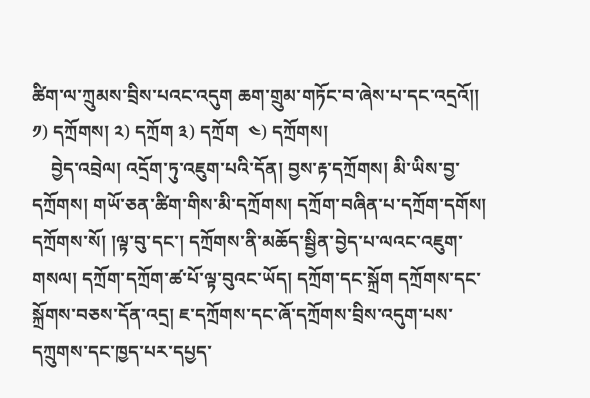ཚིག་ལ་ཀྲུམས་བྲིས་པའང་འདུག ཆག་གྲུམ་གཏོང་བ་ཞེས་པ་དང་འདྲའོ།།
༡) དཀྲོགས། ༢) དཀྲོག ༣) དཀྲོག  ༤) དཀྲོགས།
    བྱེད་འབྲེལ། འདྲོག་ཏུ་འཇུག་པའི་དོན། བྱས་རྟ་དཀྲོགས། མི་ཡིས་བྱ་དཀྲོགས། གཡོ་ཅན་ཚིག་གིས་མི་དཀྲོགས། དཀྲོག་བཞིན་པ་དཀྲོག་དགོས། དཀྲོགས་སོ། །ལྟ་བུ་དང་། དཀྲོགས་ནི་མཆོད་སྦྱིན་བྱེད་པ་ལའང་འཇུག་གསལ། དཀྲོག་དཀྲོག་ཚ་པོ་ལྟ་བུའང་ཡོད། དཀྲོག་དང་སྐྲོག དཀྲོགས་དང་སྐྲོགས་བཅས་དོན་འདྲ། ཇ་དཀྲོགས་དང་ཞོ་དཀྲོགས་བྲིས་འདུག་པས་དཀྲུགས་དང་ཁྱད་པར་དཔྱད་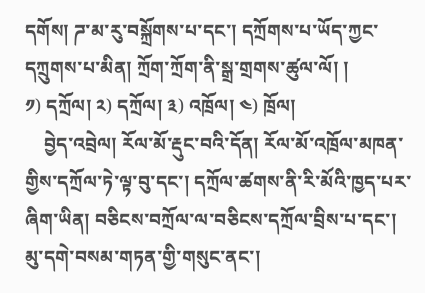དགོས། ཌ་མ་རུ་བསྐྲོགས་པ་དང་། དཀྲོགས་པ་ཡོད་ཀྱང་དཀྲུགས་པ་མིན། ཀྲོག་ཀྲོག་ནི་སྒྲ་གྲགས་ཚུལ་ལོ། །
༡) དཀྲོལ། ༢) དཀྲོལ། ༣) འཁྲོལ། ༤) ཁྲོལ།
    བྱེད་འབྲེལ། རོལ་མོ་རྡུང་བའི་དོན། རོལ་མོ་འཁྲོལ་མཁན་གྱིས་དཀྲོལ་ཏེ་ལྟ་བུ་དང་། དཀྲོལ་ཚགས་ནི་རི་མོའི་ཁྱད་པར་ཞིག་ཡིན། བཅིངས་བཀྲོལ་ལ་བཅིངས་དཀྲོལ་བྲིས་པ་དང་། མུ་དགེ་བསམ་གཏན་གྱི་གསུང་ནང་།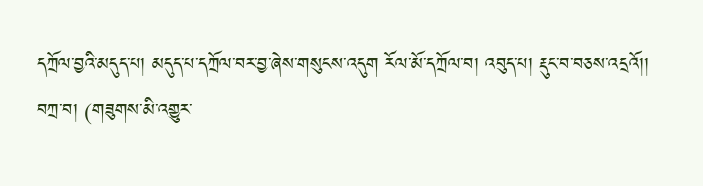དཀྲོལ་བྱའི་མདུད་པ། མདུད་པ་དཀྲོལ་བར་བྱ་ཞེས་གསུངས་འདུག རོལ་མོ་དཀྲོལ་བ། འབུད་པ། རྡུང་བ་བཅས་འདྲའོ།།
བཀྲ་བ། (གཟུགས་མི་འགྱུར་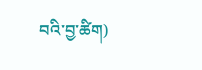བའི་བྱ་ཚིག)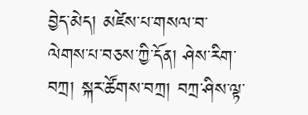བྱེད་མེད། མཛེས་པ་གསལ་བ་ལེགས་པ་བཅས་ཀྱི་དོན། ཤེས་རིག་བཀྲ། སྐར་ཚོགས་བཀྲ། བཀྲ་ཤིས་ལྟ་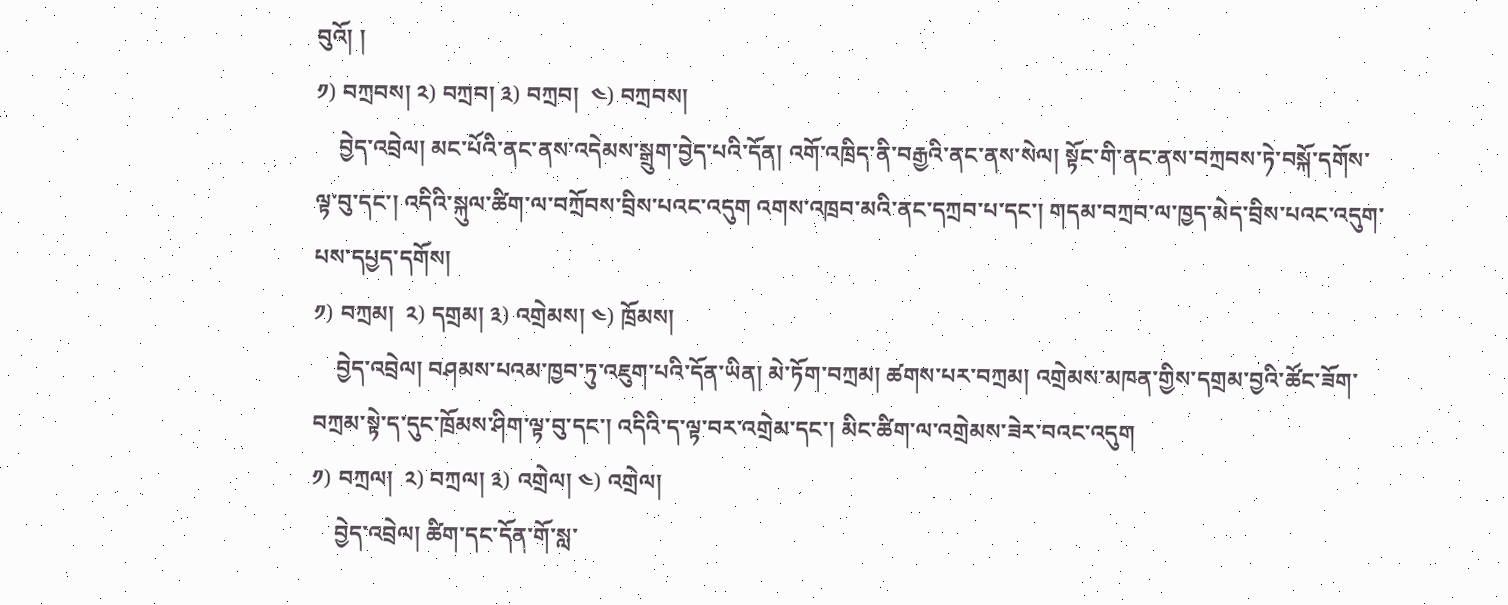བུའོ། །
༡) བཀྲབས། ༢) བཀྲབ། ༣) བཀྲབ།  ༤) བཀྲབས།
    བྱེད་འབྲེལ། མང་པོའི་ནང་ནས་འདེམས་སྒྲུག་བྱེད་པའི་དོན། འགོ་འཁྲིད་ནི་བརྒྱའི་ནང་ནས་སེལ། སྟོང་གི་ནང་ནས་བཀྲབས་ཏེ་བསྐོ་དགོས་ལྟ་བུ་དང་། འདིའི་སྐུལ་ཚིག་ལ་བཀྲོབས་བྲིས་པའང་འདུག འགས་འཁྲབ་མའི་ནང་དཀྲབ་པ་དང་། གདམ་བཀྲབ་ལ་ཁྱད་མེད་བྲིས་པའང་འདུག་པས་དཔྱད་དགོས།
༡) བཀྲམ།  ༢) དགྲམ། ༣) འགྲེམས། ༤) ཁྲོམས།
    བྱེད་འབྲེལ། བཤམས་པའམ་ཁྱབ་ཏུ་འཇུག་པའི་དོན་ཡིན། མེ་ཏོག་བཀྲམ། ཚགས་པར་བཀྲམ། འགྲེམས་མཁན་གྱིས་དགྲམ་བྱའི་ཚོང་ཟོག་བཀྲམ་སྟེ་ད་དུང་ཁྲོམས་ཤིག་ལྟ་བུ་དང་། འདིའི་ད་ལྟ་བར་འགྲེམ་དང་། མིང་ཚིག་ལ་འགྲེམས་ཟེར་བའང་འདུག
༡) བཀྲལ།  ༢) བཀྲལ། ༣) འགྲེལ། ༤) འགྲེལ།
    བྱེད་འབྲེལ། ཚིག་དང་དོན་གོ་སླ་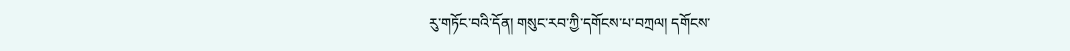རུ་གཏོང་བའི་དོན། གསུང་རབ་ཀྱི་དགོངས་པ་བཀྲལ། དགོངས་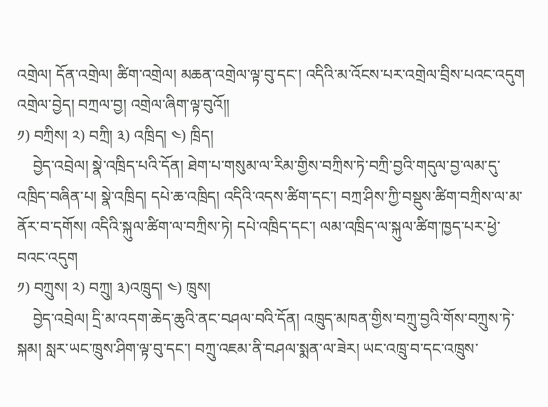འགྲེལ། དོན་འགྲེལ། ཚིག་འགྲེལ། མཆན་འགྲེལ་ལྟ་བུ་དང་། འདིའི་མ་འོངས་པར་འགྲེལ་བྲིས་པའང་འདུག འགྲེལ་བྱེད། བཀྲལ་བྱ། འགྲེལ་ཞིག་ལྟ་བུའོ།།
༡) བཀྲིས། ༢) བཀྲི། ༣) འཁྲིད། ༤) ཁྲིད།
    བྱེད་འབྲེལ། སྣེ་འཁྲིད་པའི་དོན། ཐེག་པ་གསུམ་ལ་རིམ་གྱིས་བཀྲིས་ཏེ་བཀྲི་བྱའི་གདུལ་བྱ་ལམ་དུ་འཁྲིད་བཞིན་པ། སྣེ་འཁྲིད། དཔེ་ཆ་འཁྲིད། འདིའི་འདས་ཚིག་དང་། བཀྲ་ཤིས་ཀྱི་བསྡུས་ཚིག་བཀྲིས་ལ་མ་ནོར་བ་དགོས། འདིའི་སྐུལ་ཚིག་ལ་བཀྲིས་ཏེ། དཔེ་འཁྲིད་དང་། ལམ་འཁྲིད་ལ་སྐུལ་ཚིག་ཁྱད་པར་ཕྱེ་བའང་འདུག
༡) བཀྲུས། ༢) བཀྲུ། ༣)འཁྲུད། ༤) ཁྲུས།
    བྱེད་འབྲེལ། དྲི་མ་འདག་ཆེད་ཆུའི་ནང་བཤལ་བའི་དོན། འཁྲུད་མཁན་གྱིས་བཀྲུ་བྱའི་གོས་བཀྲུས་ཏེ་སྐམ། སླར་ཡང་ཁྲུས་ཤིག་ལྟ་བུ་དང་། བཀྲུ་འཇམ་ནི་བཤལ་སྨན་ལ་ཟེར། ཡང་འཁྲུ་བ་དང་འཁྲུས་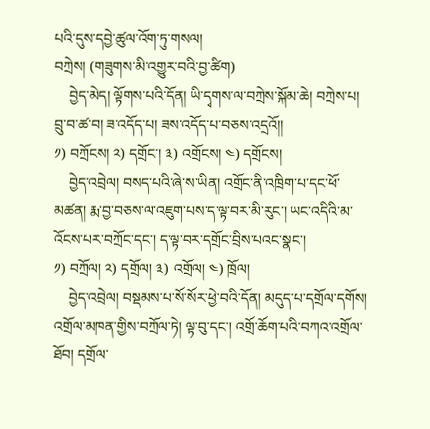པའི་དུས་དབྱེ་ཚུལ་འོག་ཏུ་གསལ།
བཀྲེས། (གཟུགས་མི་འགྱུར་བའི་བྱ་ཚིག)
    བྱེད་མེད། ལྟོགས་པའི་དོན། ཡི་དྭགས་ལ་བཀྲེས་སྐོམ་ཆེ། བཀྲེས་པ། བྲུ་བ་ཚ་བ། ཟ་འདོད་པ། ཟས་འདོད་པ་བཅས་འདྲའོ།།
༡) བཀྲོངས། ༢) དགྲོང་། ༣) འགྲོངས། ༤) དགྲོངས།
    བྱེད་འབྲེལ། བསད་པའི་ཞེ་ས་ཡིན། འགྲོང་ནི་འཁྲིག་པ་དང་ཕོ་མཚན། རྨ་བྱ་བཅས་ལ་འཇུག་པས་ད་ལྟ་བར་མི་རུང་། ཡང་འདིའི་མ་འོངས་པར་བཀྲོང་དང་། ད་ལྟ་བར་དགྲོང་བྲིས་པའང་སྣང་།
༡) བཀྲོལ། ༢) དགྲོལ། ༣) འགྲོལ། ༤) ཁྲོལ།
    བྱེད་འབྲེལ། བསྡམས་པ་སོ་སོར་ཕྱེ་བའི་དོན། མདུད་པ་དགྲོལ་དགོས། འགྲོལ་མཁན་གྱིས་བཀྲོལ་ཏེ། ལྟ་བུ་དང་། འགྲོ་ཆོག་པའི་བཀའ་འགྲོལ་ཐོབ། དགྲོལ་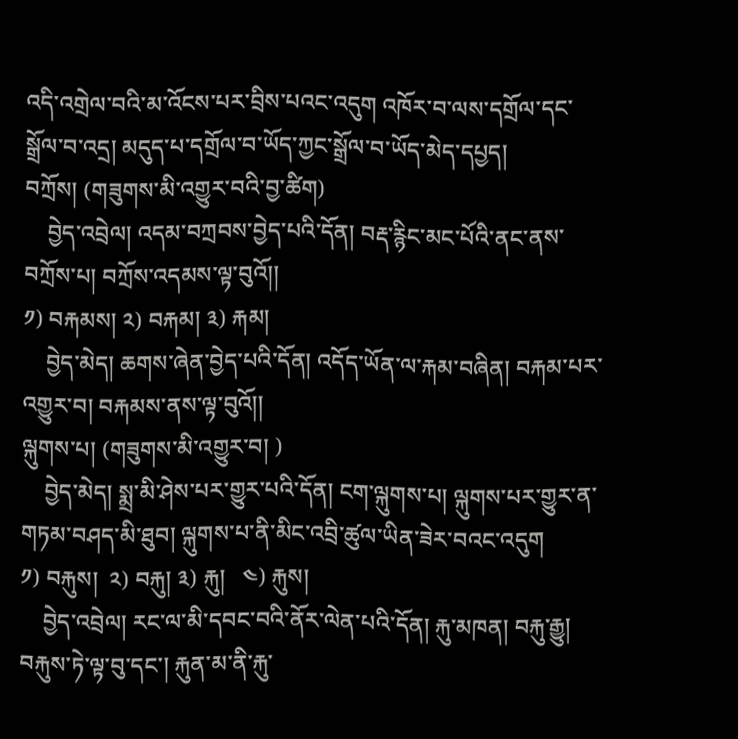འདི་འགྲེལ་བའི་མ་འོངས་པར་བྲིས་པའང་འདུག འཁོར་བ་ལས་དགྲོལ་དང་སྒྲོལ་བ་འདྲ། མདུད་པ་དགྲོལ་བ་ཡོད་ཀྱང་སྒྲོལ་བ་ཡོད་མེད་དཔྱད།
བཀྲོས། (གཟུགས་མི་འགྱུར་བའི་བྱ་ཚིག)
    བྱེད་འབྲེལ། འདམ་བཀྲབས་བྱེད་པའི་དོན། བརྡ་རྙིང་མང་པོའི་ནང་ནས་བཀྲོས་པ། བཀྲོས་འདམས་ལྟ་བུའོ།།
༡) བརྐམས། ༢) བརྐམ། ༣) རྐམ།
    བྱེད་མེད། ཆགས་ཞེན་བྱེད་པའི་དོན། འདོད་ཡོན་ལ་རྐམ་བཞིན། བརྐམ་པར་འགྱུར་བ། བརྐམས་ནས་ལྟ་བུའོ།།
ལྐུགས་པ། (གཟུགས་མི་འགྱུར་བ། )
    བྱེད་མེད། སྨྲ་མི་ཤེས་པར་གྱུར་པའི་དོན། ངག་ལྐུགས་པ། ལྐུགས་པར་གྱུར་ན་གཏམ་བཤད་མི་ཐུབ། ལྐུགས་པ་ནི་མིང་འབྲི་ཚུལ་ཡིན་ཟེར་བའང་འདུག
༡) བརྐུས།  ༢) བརྐུ། ༣) རྐུ།   ༤) རྐུས།
    བྱེད་འབྲེལ། རང་ལ་མི་དབང་བའི་ནོར་ལེན་པའི་དོན། རྐུ་མཁན། བརྐུ་རྒྱུ། བརྐུས་ཏེ་ལྟ་བུ་དང་། རྐུན་མ་ནི་རྐུ་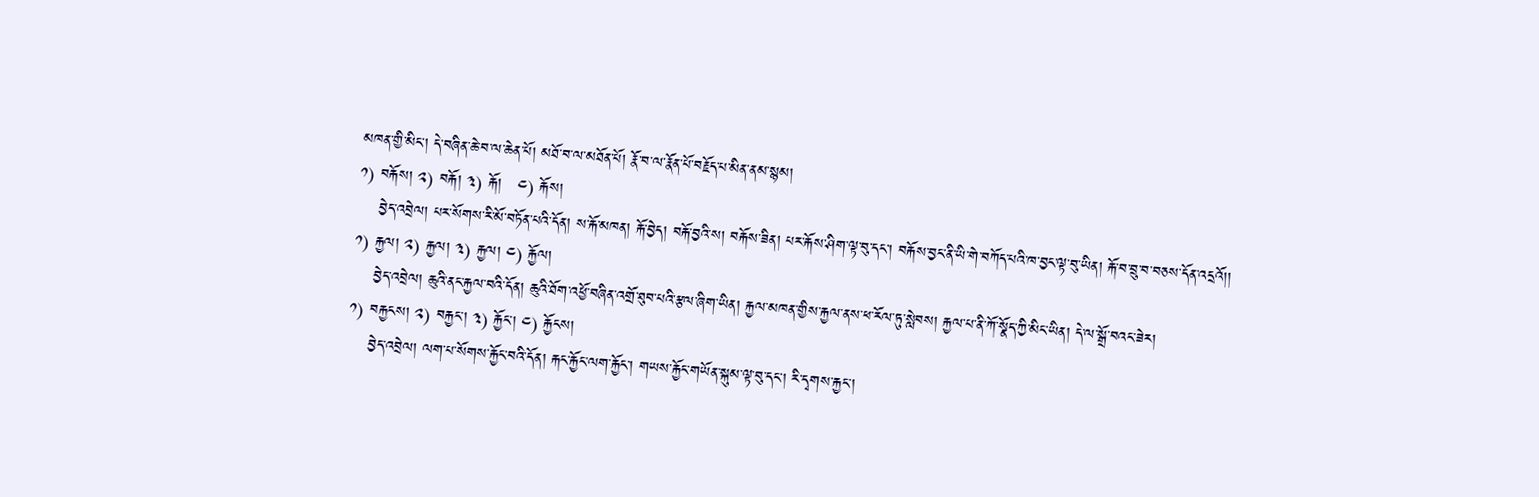མཁན་གྱི་མིང་། དེ་བཞིན་ཆེ་བ་ལ་ཆེན་པོ། མཐོ་བ་ལ་མཐོན་པོ། རྣོ་བ་ལ་རྣོན་པོ་བརྗོད་པ་མིན་ནམ་སྙམ།
༡) བརྐོས། ༢) བརྐོ། ༣) རྐོ།   ༤) རྐོས།
    བྱེད་འབྲེལ། པར་སོགས་རི་མོ་བཏོན་པའི་དོན། ས་རྐོ་མཁན། རྐོ་བྱེད། བརྐོ་བྱའི་ས། བརྐོས་ཟིན། པར་རྐོས་ཤིག་ལྟ་བུ་དང་། བརྐོས་བྱང་ནི་ཡི་གེ་བཀོད་པའི་ཁ་བྱང་ལྟ་བུ་ཡིན། རྐོ་བ་བྲུ་བ་བཅས་དོན་འདྲའོ།།
༡) རྐྱལ། ༢) རྐྱལ། ༣) རྐྱལ། ༤) རྐྱོལ།
    བྱེད་འབྲེལ། ཆུའི་ནང་རྐྱལ་བའི་དོན། ཆུའི་ཐོག་འཕྱོ་བཞིན་འགྲོ་ཐུབ་པའི་རྩལ་ཞིག་ཡིན། རྐྱལ་མཁན་གྱིས་རྐྱལ་ནས་ཕ་རོལ་ཏུ་སླེབས། རྐྱལ་པ་ནི་ཀོ་སྣོད་ཀྱི་མིང་ཡིན། དེ་ལ་སྒྲོ་བའང་ཟེར།
༡) བརྐྱངས། ༢) བརྐྱང་། ༣) རྐྱོང་། ༤) རྐྱོངས།
    བྱེད་འབྲེལ། ལག་པ་སོགས་རྐྱོང་བའི་དོན། རྐང་རྐྱོང་ལག་རྐྱོང་། གཡས་རྐྱོང་གཡོན་སྐུམ་ལྟ་བུ་དང་། རི་དྭགས་རྐྱང་།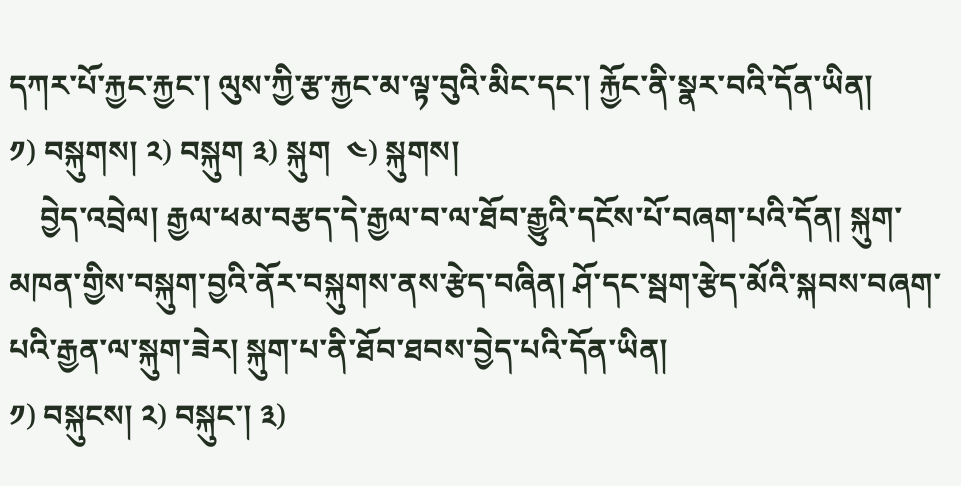དཀར་པོ་རྐྱང་རྐྱང་། ལུས་ཀྱི་རྩ་རྐྱང་མ་ལྟ་བུའི་མིང་དང་། རྐྱོང་ནི་སྣར་བའི་དོན་ཡིན།
༡) བསྐུགས། ༢) བསྐུག ༣) སྐུག  ༤) སྐུགས།
    བྱེད་འབྲེལ། རྒྱལ་ཕམ་བརྩད་དེ་རྒྱལ་བ་ལ་ཐོབ་རྒྱུའི་དངོས་པོ་བཞག་པའི་དོན། སྐུག་མཁན་གྱིས་བསྐུག་བྱའི་ནོར་བསྐུགས་ནས་རྩེད་བཞིན། ཤོ་དང་སྦག་རྩེད་མོའི་སྐབས་བཞག་པའི་རྒྱན་ལ་སྐུག་ཟེར། སྐུག་པ་ནི་ཐོབ་ཐབས་བྱེད་པའི་དོན་ཡིན།
༡) བསྐུངས། ༢) བསྐུང་། ༣)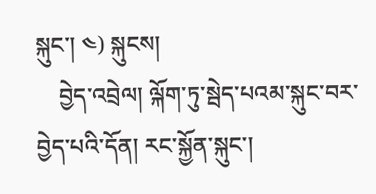སྐུང་། ༤) སྐུངས།
    བྱེད་འབྲེལ། ལྐོག་ཏུ་སྦེད་པའམ་སྐུང་བར་བྱེད་པའི་དོན། རང་སྐྱོན་སྐུང་།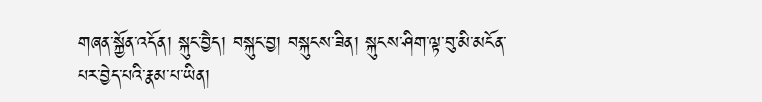གཞན་སྐྱོན་འདོན། སྐུང་བྱཻད། བསྐུང་བྱ། བསྐུངས་ཟིན། སྐུངས་ཤིག་ལྟ་བུ་མི་མངོན་པར་བྱེད་པའི་རྣམ་པ་ཡིན།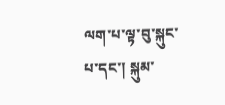ལག་པ་ལྟ་བུ་སྐུང་པ་དང་། སྐུམ་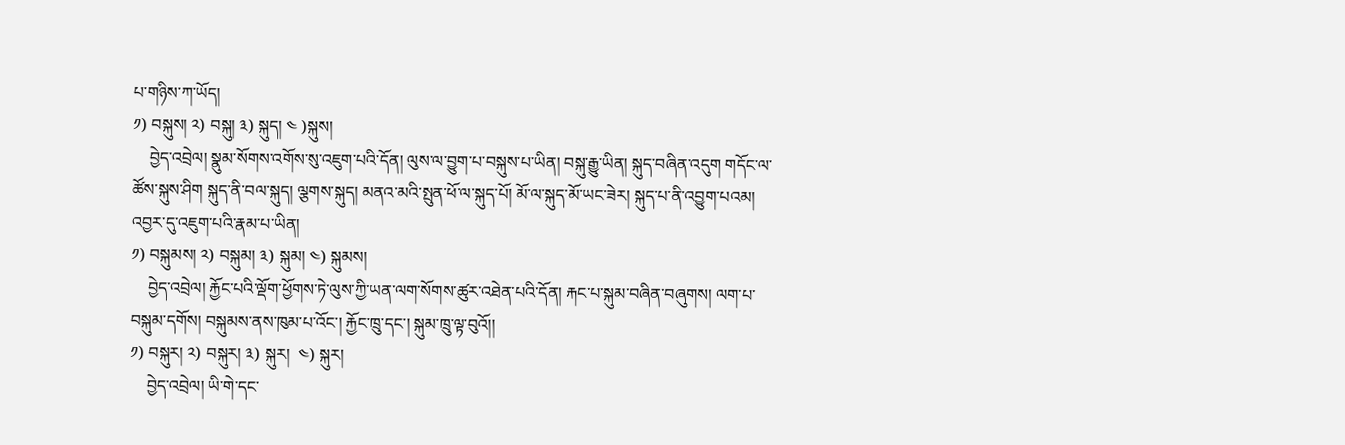པ་གཉིས་ཀ་ཡོད།
༡) བསྐུས། ༢) བསྐུ། ༣) སྐུད། ༤ )སྐུས།
    བྱེད་འབྲེལ། སྣུམ་སོགས་འགོས་སུ་འཇུག་པའི་དོན། ལུས་ལ་བྱུག་པ་བསྐུས་པ་ཡིན། བསྐུ་རྒྱུ་ཡིན། སྐུད་བཞིན་འདུག གདོང་ལ་ཚོས་སྐུས་ཤིག སྐུད་ནི་བལ་སྐུད། ལྕགས་སྐུད། མནའ་མའི་སྤུན་ཕོ་ལ་སྐུད་པོ། མོ་ལ་སྐུད་མོ་ཡང་ཟེར། སྐུད་པ་ནི་འབྱུག་པའམ། འབྱར་དུ་འཇུག་པའི་རྣམ་པ་ཡིན།
༡) བསྐུམས། ༢) བསྐུམ། ༣) སྐུམ། ༤) སྐུམས།
    བྱེད་འབྲེལ། རྐྱོང་པའི་ལྡོག་ཕྱོགས་ཏེ་ལུས་ཀྱི་ཡན་ལག་སོགས་ཚུར་འཐེན་པའི་དོན། རྐང་པ་སྐུམ་བཞིན་བཞུགས། ལག་པ་བསྐུམ་དགོས། བསྐུམས་ནས་ཁུམ་པ་འོང་། རྐྱོང་ཁྲུ་དང་། སྐུམ་ཁྲུ་ལྟ་བུའོ།།
༡) བསྐུར། ༢) བསྐུར། ༣) སྐུར།  ༤) སྐུར།
    བྱེད་འབྲེལ། ཡི་གེ་དང་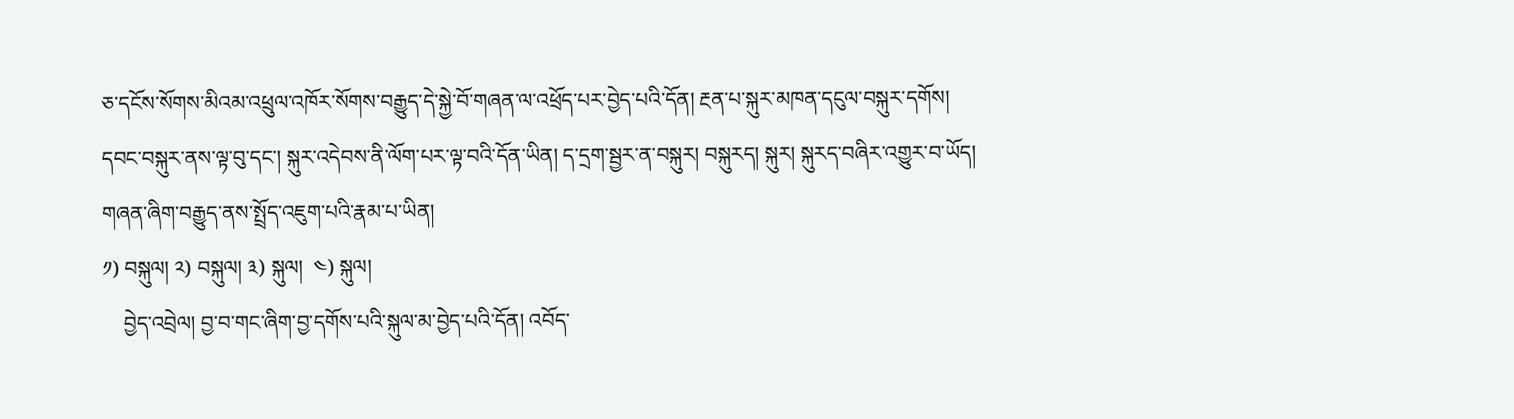ཅ་དངོས་སོགས་མིའམ་འཕྲུལ་འཁོར་སོགས་བརྒྱུད་དེ་སྐྱེ་བོ་གཞན་ལ་འཕྲོད་པར་བྱེད་པའི་དོན། རྔན་པ་སྐུར་མཁན་དངུལ་བསྐུར་དགོས། དབང་བསྐུར་ནས་ལྟ་བུ་དང་། སྐུར་འདེབས་ནི་ལོག་པར་ལྟ་བའི་དོན་ཡིན། ད་དྲག་སྦྱར་ན་བསྐུར། བསྐུརད། སྐུར། སྐུརད་བཞིར་འགྱུར་བ་ཡོད། གཞན་ཞིག་བརྒྱུད་ནས་སྤྲོད་འཇུག་པའི་རྣམ་པ་ཡིན།
༡) བསྐུལ། ༢) བསྐུལ། ༣) སྐུལ།  ༤) སྐུལ།
    བྱེད་འབྲེལ། བྱ་བ་གང་ཞིག་བྱ་དགོས་པའི་སྐུལ་མ་བྱེད་པའི་དོན། འབོད་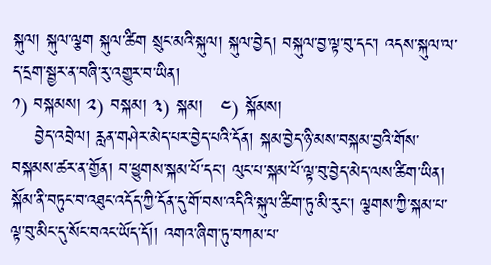སྐུལ། སྐུལ་ལྕག སྐུལ་ཚིག སྲུང་མའི་སྐུལ། སྐུལ་བྱེད། བསྐུལ་བྱ་ལྟ་བུ་དང་། འདས་སྐུལ་ལ་ད་དྲག་སྦྱར་ན་བཞི་རུ་འགྱུར་བ་ཡིན།
༡) བསྐམས། ༢) བསྐམ། ༣) སྐམ།   ༤) སྐོམས།
    བྱེད་འབྲེལ། རླན་གཤེར་མེད་པར་བྱེད་པའི་དོན། སྐམ་བྱེད་ཉི་མས་བསྐམ་བྱའི་གོས་བསྐམས་ཚར་ན་གྱོན། བ་ཕྱུགས་སྐམ་པོ་དང་། ལུང་པ་སྐམ་པོ་ལྟ་བུ་བྱེད་མེད་ལས་ཚིག་ཡིན། སྐོམ་ནི་བཏུང་བ་འཐུང་འདོད་ཀྱི་དོན་དུ་གོ་བས་འདིའི་སྐུལ་ཚིག་ཏུ་མི་རུང་། ལྕགས་ཀྱི་སྐམ་པ་ལྟ་བུ་མིང་དུ་སོང་བའང་ཡོད་དོ།། འགའ་ཞིག་ཏུ་བཀམ་པ་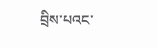བྲིས་པའང་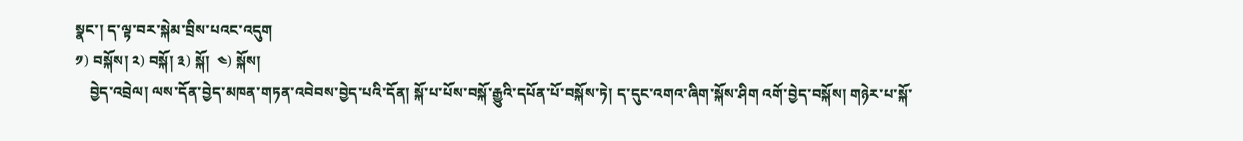སྣང་། ད་ལྟ་བར་སྐེམ་བྲིས་པའང་འདུག
༡) བསྐོས། ༢) བསྐོ། ༣) སྐོ།  ༤) སྐོས།
    བྱེད་འབྲེལ། ལས་དོན་བྱེད་མཁན་གཏན་འབེབས་བྱེད་པའི་དོན། སྐོ་པ་པོས་བསྐོ་རྒྱུའི་དཔོན་པོ་བསྐོས་ཏེ། ད་དུང་འགའ་ཞིག་སྐོས་ཤིག འགོ་བྱེད་བསྐོས། གཉེར་པ་སྐོ་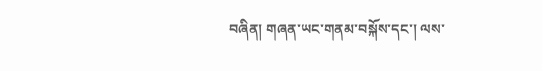བཞིན། གཞན་ཡང་གནམ་བསྐོས་དང་། ལས་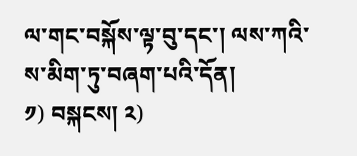ལ་གང་བསྐོས་ལྟ་བུ་དང་། ལས་ཀའི་ས་མིག་ཏུ་བཞག་པའི་དོན།
༡) བསྐངས། ༢)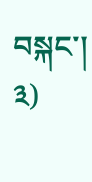བསྐང་། ༣)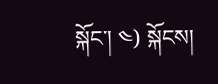སྐོང་། ༤) སྐོངས།